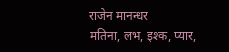राजेन मानन्धर
मतिना, लभ, इश्क, प्यार,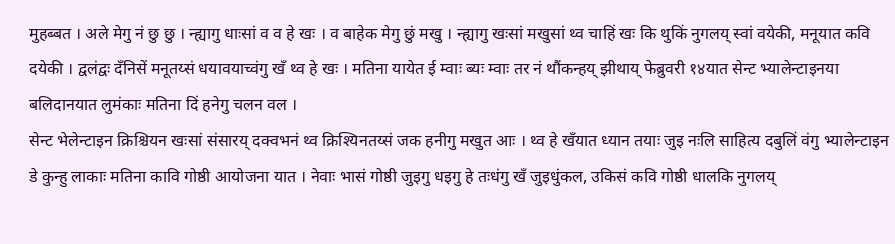मुहब्बत । अले मेगु नं छु छु । न्ह्यागु धाःसां व व हे खः । व बाहेक मेगु छुं मखु । न्ह्यागु खःसां मखुसां थ्व चाहिं खः कि थुकिं नुगलय् स्वां वयेकी, मनूयात कवि दयेकी । द्वलंद्वः दँनिसें मनूतय्सं धयावयाच्वंगु खँ थ्व हे खः । मतिना यायेत ई म्वाः ब्यः म्वाः तर नं थौंकन्हय् झीथाय् फेब्रुवरी १४यात सेन्ट भ्यालेन्टाइनया बलिदानयात लुमंकाः मतिना दिं हनेगु चलन वल ।
सेन्ट भेलेन्टाइन क्रिश्चियन खःसां संसारय् दक्वभनं थ्व क्रिश्यिनतय्सं जक हनीगु मखुत आः । थ्व हे खँयात ध्यान तयाः जुइ नःलि साहित्य दबुलिं वंगु भ्यालेन्टाइन डे कुन्हु लाकाः मतिना कावि गोष्ठी आयोजना यात । नेवाः भासं गोष्ठी जुइगु धइगु हे तःधंगु खँ जुइधुंकल, उकिसं कवि गोष्ठी धालकि नुगलय्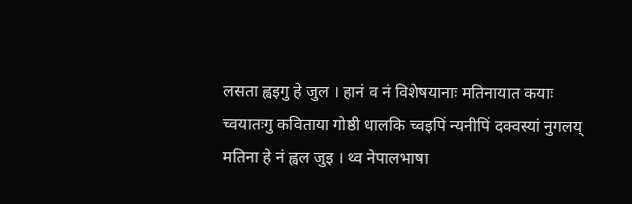लसता ह्वइगु हे जुल । हानं व नं विशेषयानाः मतिनायात कयाः च्वयातःगु कविताया गोष्ठी धालकि च्वइपिं न्यनीपिं दक्वस्यां नुगलय् मतिना हे नं ह्वल जुइ । थ्व नेपालभाषा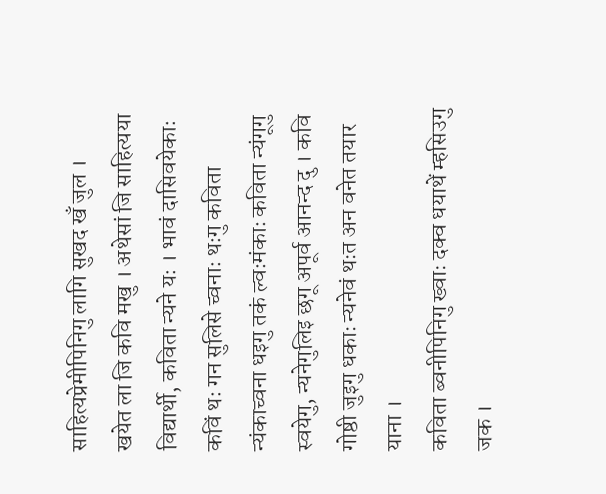साहित्यप्रेमीपिनिगु लागि सुखद खँ जुल ।
खयेत ला जि कवि मखु । अथेसां जि साहित्यया विद्यार्थी, कविता न्यने यः । भावं दासिवयेकाः कविं थः गन सुलिसे च्वनाः थःगु कविता न्यंकाच्वना धइगु तकं ल्वःमंकाः कविता न्यंगूगु स्वयेगु, न्यनेगुलिइ छगू अपूर्व आनन्द दु । कवि गोष्ठी जुइगु धकाः न्यनेवं थःत अन वनेत तयार याना ।
कविता ब्वनीपिनिगु ख्वाः दक्व धयाथें म्हसिउगु जक ।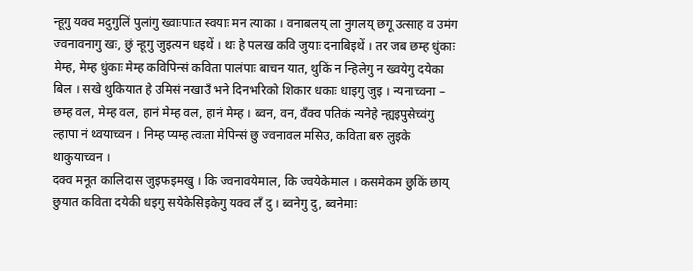न्हूगु यक्व मदुगुलिं पुलांगु ख्वाःपाःत स्वयाः मन त्याका । वनाबलय् ला नुगलय् छगू उत्साह व उमंग ज्वनावनागु खः, छुं न्हूगु जुइत्यन धइथें । थः हे पलख कवि जुयाः दनाबिइथें । तर जब छम्ह धुंकाः मेम्ह, मेम्ह धुंकाः मेम्ह कविपिन्सं कविता पालंपाः बाचन यात, थुकिं न न्हिलेगु न ख्वयेगु दयेका बिल । सखे थुकियात हे उमिसं नखाउँ भने दिनभरिको शिकार धकाः धाइगु जुइ । न्यनाच्वना – छम्ह वल, मेम्ह वल, हानं मेम्ह वल, हानं मेम्ह । ब्वन, वन, वँक्व पतिकं न्यनेहे न्ह्यइपुसेच्वंगु ल्हापा नं थ्वयाच्वन । निम्ह प्यम्ह त्वःता मेपिन्सं छु ज्वनावल मसिउ, कविता बरु लुइके थाकुयाच्वन ।
दक्व मनूत कालिदास जुइफइमखु । कि ज्वनावयेमाल, कि ज्वयेकेमाल । कसमेकम छुकिं छाय् छुयात कविता दयेकी धइगु सयेकेसिइकेगु यक्व लँ दु । ब्वनेगु दु, ब्वनेमाः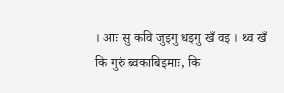। आः सु कवि जुइगु धइगु खँ वइ । थ्व खँ कि गुरुं ब्वकाबिइमाः, कि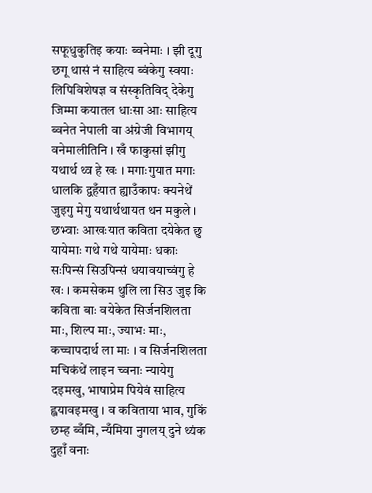सफूधुकुतिइ कयाः ब्वनेमाः । झी दूगु छगू थासं नं साहित्य ब्वंकेगु स्वयाः लिपिविशेषज्ञ व संस्कृतिविद् देकेगु जिम्मा कयातल धाःसा आः साहित्य ब्वनेत नेपाली वा अंग्रेजी विभागय् वनेमालीतिनि । खँ फाकुसां झीगु यथार्थ थ्व हे खः । मगाःगुयात मगाः धालकि द्वहँयात ह्याउँकापः क्यनेथें जुइगु मेगु यथार्थथायत थन मकुले ।
छभ्वाः आखःयात कविता दयेकेत छु यायेमाः गथे गथे यायेमाः धकाः सःपिन्सं सिउपिन्सं धयावयाच्वंगु हे खः । कमसेकम थुलि ला सिउ जुइ कि कविता बाः वयेकेत सिर्जनशिलता माः, शिल्प माः, ज्याभः माः, कच्चापदार्थ ला माः । व सिर्जनशिलता मचिकंथें लाइन च्वनाः न्यायेगु दइमखु, भाषाप्रेम पियेवं साहित्य ह्वयावइमखु । व कविताया भाव, गुकिं छम्ह ब्वँमि, न्यँमिया नुगलय् दुने थ्यंक दुहाँ वनाः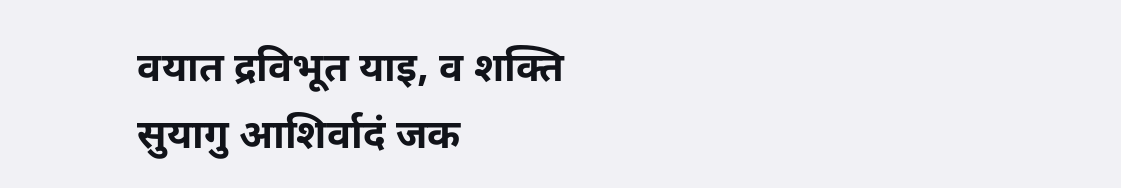वयात द्रविभूत याइ, व शक्ति सुयागु आशिर्वादं जक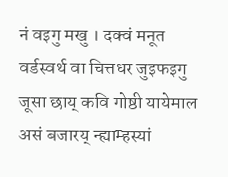नं वइगु मखु । दक्वं मनूत वर्डस्वर्थ वा चित्तधर जुइफइगु जूसा छाय् कवि गोष्ठी यायेमाल असं बजारय् न्ह्याम्हस्यां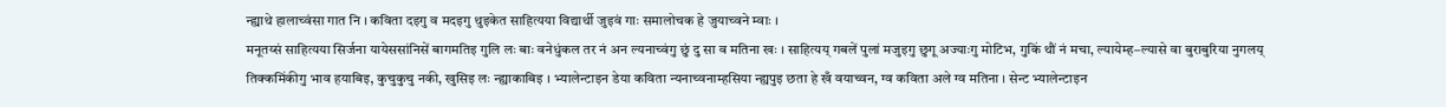न्ह्याथे हालाच्वंसा गात नि । कविता दइगु व मदइगु थुइकेत साहित्यया विद्यार्थी जुइवं गाः समालोचक हे जुयाच्वने म्वाः ।
मनूतय्सं साहित्यया सिर्जना यायेससांनिसें बागमतिइ गुलि लः बाः वनेधुंकल तर नं अन ल्यनाच्वंगु छुं दु सा व मतिना खः । साहित्यय् गबलें पुलां मजुइगु छुगू अज्याःगु मोटिभ, गुकिं थौं नं मचा, ल्यायेम्ह–ल्यासे वा बुराबुरिया नुगलय् तिक्कमिंकीगु भाव हयाबिइ, कुचुकुचु नकी, खुसिइ लः न्ह्याकाबिइ । भ्यालेन्टाइन डेया कविता न्यनाच्वनाम्हसिया न्ह्यपुइ छता हे खँ वयाच्वन, ग्व कविता अले ग्व मतिना । सेन्ट भ्यालेन्टाइन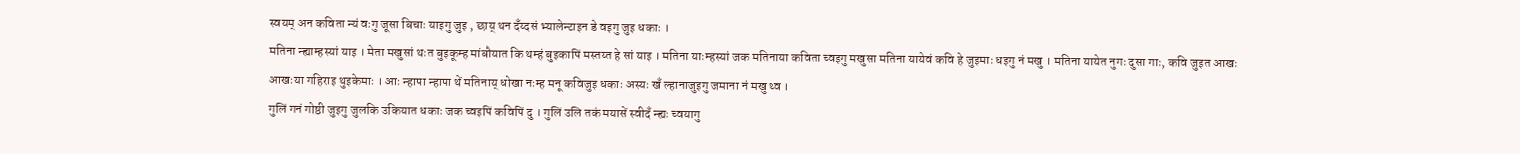स्वयम् अन कविता न्यं वःगु जूसा बिचाः याइगु जुइ , छाय् थन दँय्दसं भ्यालेन्टाइन डे वइगु जुइ धकाः ।
मतिना न्ह्याम्हस्यां याइ । मेता मखुसां थःत बुइकूम्ह मांबौयात कि थम्हं बुइकापिं मस्तय्त हे सां याइ । मतिना याःम्हस्यां जक मतिनाया कविता च्वइगु मखुसा मतिना यायेवं कवि हे जुइमाः धइगु नं मखु । मतिना यायेत नुगः दुसा गाः, कवि जुइत आखः आखःया गहिराइ थुइकेमाः । आः न्हापा न्हापा थें मतिनाय् धोखा नःम्ह मनू कविजुइ धकाः अस्यः खँ ल्हानाजुइगु जमाना नं मखु थ्व ।
गुलिं गनं गोष्ठी जुइगु जुलकि उकियात धकाः जक च्वइपिं कविपिं दु । गुलिं उलि तकं मयासें स्वीदँ न्ह्यः च्वयागु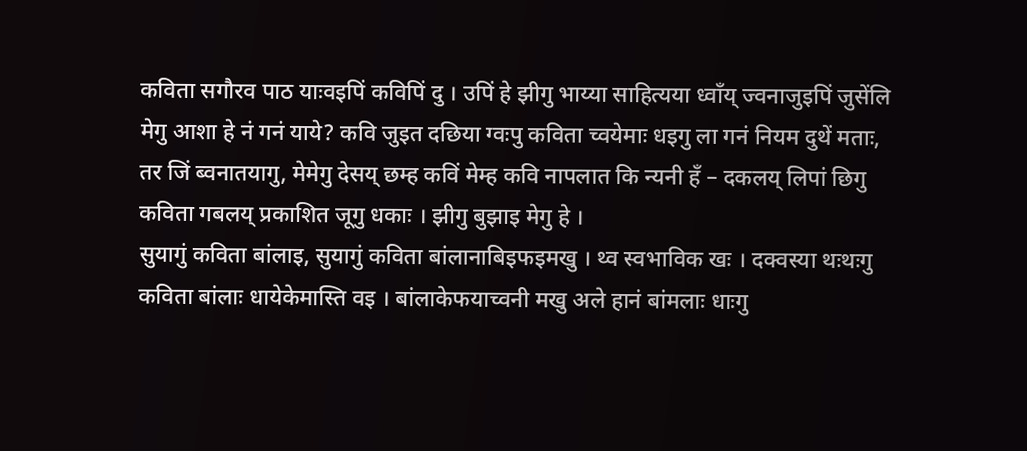कविता सगौरव पाठ याःवइपिं कविपिं दु । उपिं हे झीगु भाय्या साहित्यया ध्वाँय् ज्वनाजुइपिं जुसेंलि मेगु आशा हे नं गनं याये? कवि जुइत दछिया ग्वःपु कविता च्वयेमाः धइगु ला गनं नियम दुथें मताः, तर जिं ब्वनातयागु, मेमेगु देसय् छम्ह कविं मेम्ह कवि नापलात कि न्यनी हँ – दकलय् लिपां छिगु कविता गबलय् प्रकाशित जूगु धकाः । झीगु बुझाइ मेगु हे ।
सुयागुं कविता बांलाइ, सुयागुं कविता बांलानाबिइफइमखु । थ्व स्वभाविक खः । दक्वस्या थःथःगु कविता बांलाः धायेकेमास्ति वइ । बांलाकेफयाच्वनी मखु अले हानं बांमलाः धाःगु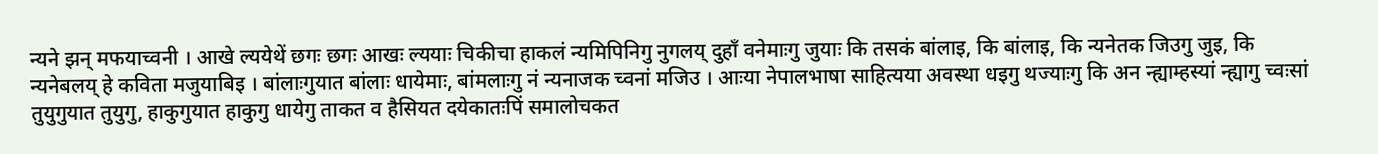न्यने झन् मफयाच्वनी । आखे ल्ययेथें छगः छगः आखः ल्ययाः चिकीचा हाकलं न्यमिपिनिगु नुगलय् दुहाँ वनेमाःगु जुयाः कि तसकं बांलाइ, कि बांलाइ, कि न्यनेतक जिउगु जुइ, कि न्यनेबलय् हे कविता मजुयाबिइ । बांलाःगुयात बांलाः धायेमाः, बांमलाःगु नं न्यनाजक च्वनां मजिउ । आःया नेपालभाषा साहित्यया अवस्था धइगु थज्याःगु कि अन न्ह्याम्हस्यां न्ह्यागु च्वःसां तुयुगुयात तुयुगु, हाकुगुयात हाकुगु धायेगु ताकत व हैसियत दयेकातःपिं समालोचकत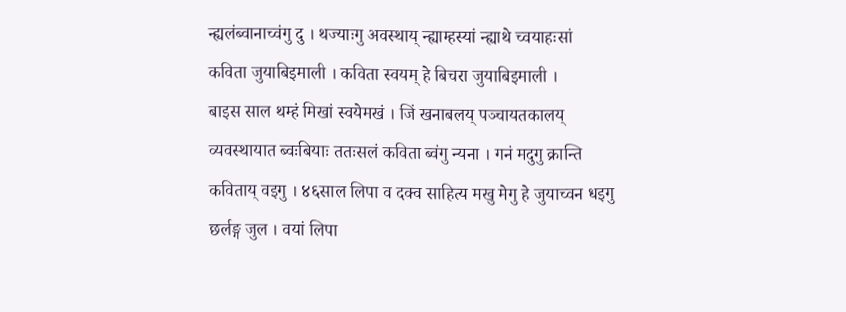न्ह्यलंब्वानाच्वंगु दु । थज्याःगु अवस्थाय् न्ह्याम्हस्यां न्ह्याथे च्वयाहःसां कविता जुयाबिइमाली । कविता स्वयम् हे बिचरा जुयाबिइमाली ।
बाइस साल थम्हं मिखां स्वयेमखं । जिं खनाबलय् पञ्चायतकालय् व्यवस्थायात ब्वःबियाः ततःसलं कविता ब्वंगु न्यना । गनं मदुगु क्रान्ति कविताय् वइगु । ४६साल लिपा व दक्व साहित्य मखु मेगु हे जुयाच्वन धइगु छर्लङ्ग जुल । वयां लिपा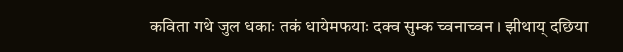कविता गथे जुल धकाः तकं धायेमफयाः दक्व सुम्क च्वनाच्वन । झीथाय् दछिया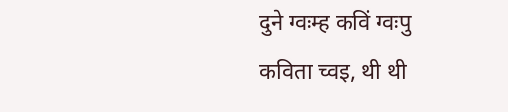दुने ग्वःम्ह कविं ग्वःपु कविता च्वइ, थी थी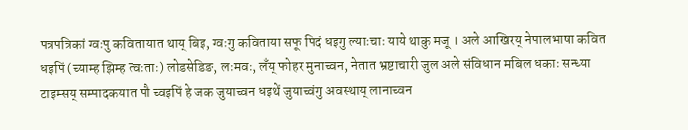पत्रपत्रिकां ग्वःपु कवितायात थाय् बिइ, ग्वःगु कविताया सफू पिदं धइगु ल्याःचाः याये थाकु मजू । अले आखिरय् नेपालभाषा कवित धइपिं (च्याम्ह झिम्ह त्वःताः) लोडसेडिङ, लःमवः, लँय् फोहर मुनाच्वन, नेतात भ्रष्टाचारी जुल अले संविधान मबिल धकाः सन्ध्या टाइम्सय् सम्पादकयात पौ च्वइपिं हे जक जुयाच्वन धइथें जुयाच्वंगु अवस्थाय् लानाच्वन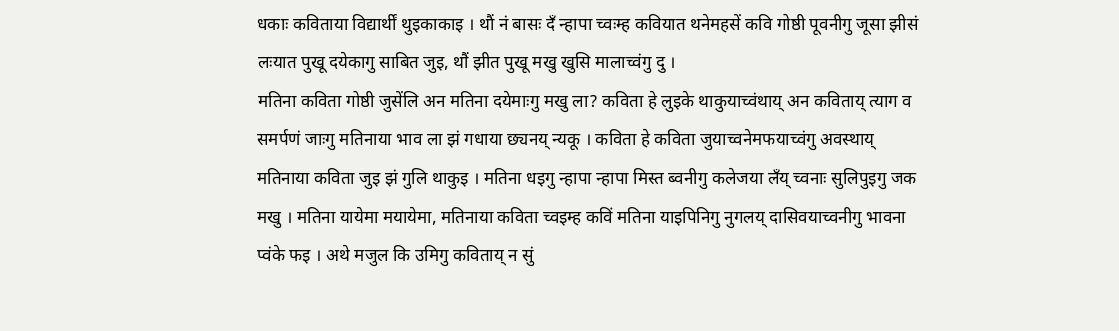धकाः कविताया विद्यार्थीं थुइकाकाइ । थौं नं बासः दँ न्हापा च्वःम्ह कवियात थनेमहसें कवि गोष्ठी पूवनीगु जूसा झीसं लःयात पुखू दयेकागु साबित जुइ, थौं झीत पुखू मखु खुसि मालाच्वंगु दु ।
मतिना कविता गोष्ठी जुसेंलि अन मतिना दयेमाःगु मखु ला? कविता हे लुइके थाकुयाच्वंथाय् अन कविताय् त्याग व समर्पणं जाःगु मतिनाया भाव ला झं गधाया छ्यनय् न्यकू । कविता हे कविता जुयाच्वनेमफयाच्वंगु अवस्थाय् मतिनाया कविता जुइ झं गुलि थाकुइ । मतिना धइगु न्हापा न्हापा मिस्त ब्वनीगु कलेजया लँय् च्वनाः सुलिपुइगु जक मखु । मतिना यायेमा मयायेमा, मतिनाया कविता च्वइम्ह कविं मतिना याइपिनिगु नुगलय् दासिवयाच्वनीगु भावना प्वंके फइ । अथे मजुल कि उमिगु कविताय् न सुं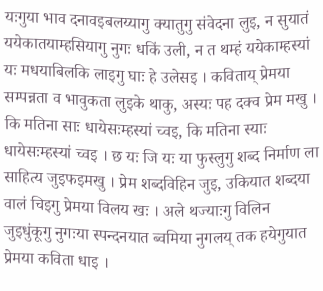यःगुया भाव दनावइबलय्यागु क्यातुगु संवेदना लुइ, न सुयातं ययेकातयाम्हसियागु नुगः धकिं उली, न त थम्हं ययेकाम्हस्यां यः मधयाबिलकि लाइगु घाः हे उलेसइ । कविताय् प्रेमया सम्पन्नता व भावुकता लुइके थाकु, अस्यः पह दक्व प्रेम मखु । कि मतिना साः धायेसःम्हस्यां च्वइ, कि मतिना स्याः धायेसःम्हस्यां च्वइ । छ यः जि यः या फुस्लुगु शब्द निर्माण ला साहित्य जुइफइमखु । प्रेम शब्दविहिन जुइ, उकियात शब्दया वालं चिइगु प्रेमया विलय खः । अले थज्याःगु विलिन जुइधुंकूगु नुगःया स्पन्दनयात ब्वमिया नुगलय् तक हयेगुयात प्रेमया कविता धाइ ।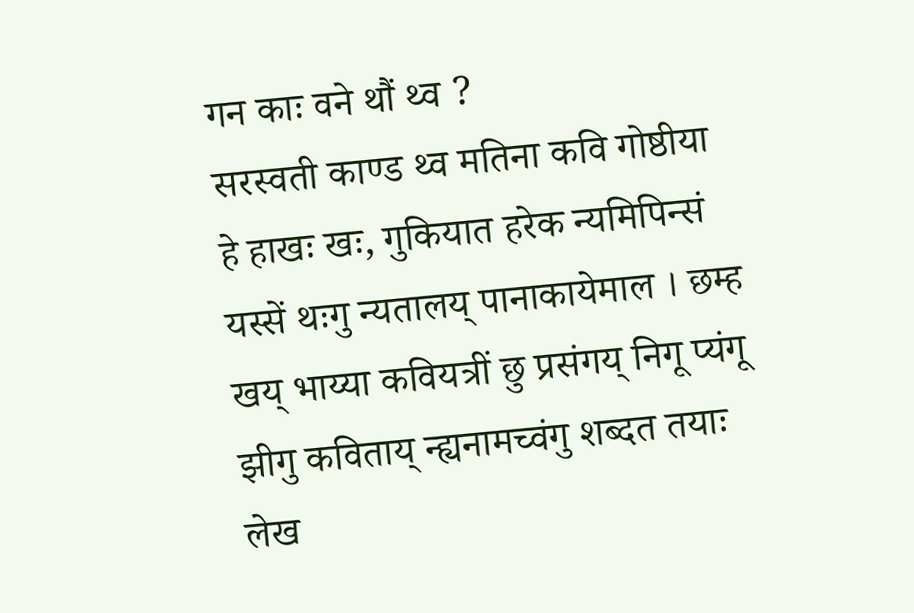गन काः वने थौं थ्व ?
सरस्वती काण्ड थ्व मतिना कवि गोष्ठीया हे हाखः खः, गुकियात हरेक न्यमिपिन्सं यस्सें थःगु न्यतालय् पानाकायेमाल । छम्ह खय् भाय्या कवियत्रीं छु प्रसंगय् निगू प्यंगू झीगु कविताय् न्ह्यनामच्वंगु शब्दत तयाः लेख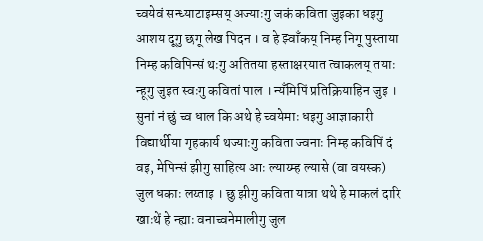च्वयेवं सन्ध्याटाइम्सय् अज्याःगु जकं कविता जुइका धइगु आशय दूगु छगू लेख पिदन । व हे झ्वाँकय् निम्ह निगू पुस्ताया निम्ह कविपिन्सं थःगु अतितया हस्ताक्षरयात त्वाकलय् तयाः न्हूगु जुइत स्वःगु कवितां पाल । न्यँमिपिं प्रतिक्रियाहिन जुइ । सुनां नं छुं च्व धाल कि अथे हे च्वयेमाः धइगु आज्ञाकारी विद्यार्थीया गृहकार्य थज्याःगु कविता ज्वनाः निम्ह कविपिं दं वइ, मेपिन्सं झीगु साहित्य आः ल्याय्म्ह ल्यासे (वा वयस्क) जुल धकाः लय्ताइ । छु झीगु कविता यात्रा थथे हे माकलं दारि खाःथें हे न्ह्याः वनाच्वनेमालीगु जुल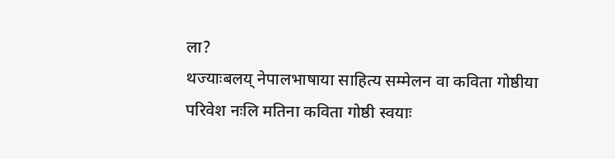ला?
थज्याःबलय् नेपालभाषाया साहित्य सम्मेलन वा कविता गोष्ठीया परिवेश नःलि मतिना कविता गोष्ठी स्वयाः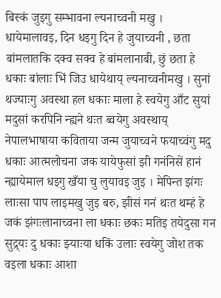बिस्कं जुइगु सम्भावना ल्यनाच्वनी मखु । धायेमालावइ, दिन धइगु दिन हे जुयाच्वनी , छता बांमलातकि दक्व सक्व हे बांमलानाबी, छुं छता हे धकाः बांलाः भिं जिउ धायेथाय् ल्यनाच्वनीमखु । सुनां थज्याःगु अवस्था हल धकाः माला हे स्वयेगु आँट सुयां मदुसां करपिनि न्ह्यने थःत ब्वयेगु अवस्थाय् नेपालभाषाया कविताया जन्म जुयाच्वने फयाच्वंगु मदु धकाः आत्मलोचना जक यायेफुसां झी गनंनिसें हानं न्ह्यायेमाल धइगु खँया चु लुयावइ जुइ । मेपिन्त झंगः लाःसा पाप लाइमखु जुइ बरु, झीसं गनं थःत थम्हं हे जकं झंगःलानाच्वना ला धकाः छकः मतिइ तयेदुसा गन सुद्र्यः दु धकाः झ्याःया धकिं उलाः स्वयेगु जोश तक वइला धकाः आशा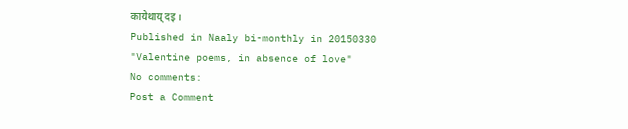कायेथाय् दइ ।
Published in Naaly bi-monthly in 20150330 "Valentine poems, in absence of love"
No comments:
Post a Comment